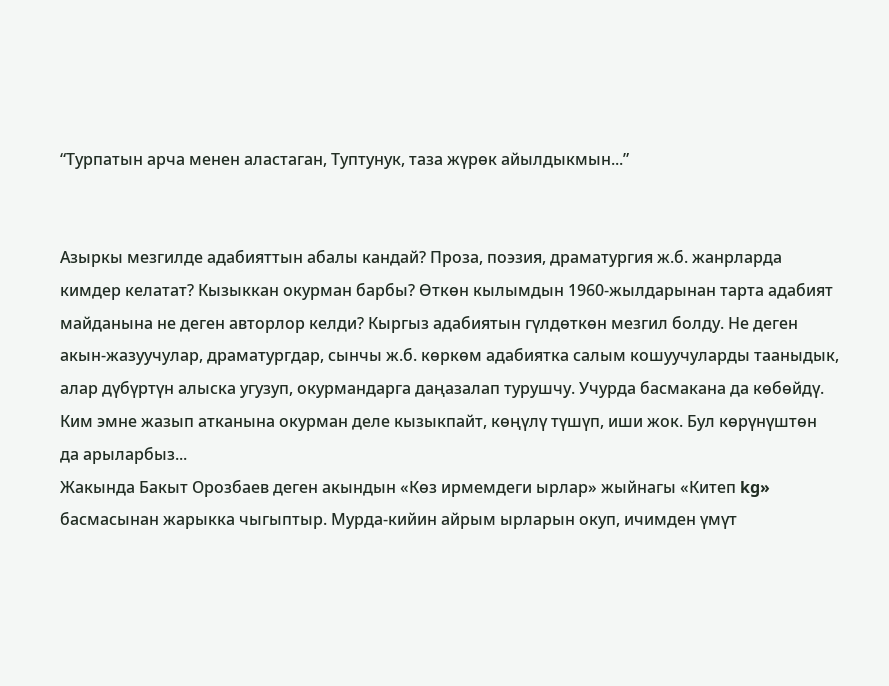“Турпатын арча менен аластаган, Туптунук, таза жүрөк айылдыкмын...”


Азыркы мезгилде адабияттын абалы кандай? Проза, поэзия, драматургия ж.б. жанрларда кимдер келатат? Кызыккан окурман барбы? Өткөн кылымдын 1960-жылдарынан тарта адабият майданына не деген авторлор келди? Кыргыз адабиятын гүлдөткөн мезгил болду. Не деген акын-жазуучулар, драматургдар, сынчы ж.б. көркөм адабиятка салым кошуучуларды тааныдык, алар дүбүртүн алыска угузуп, окурмандарга даңазалап турушчу. Учурда басмакана да көбөйдү. Ким эмне жазып атканына окурман деле кызыкпайт, көңүлү түшүп, иши жок. Бул көрүнүштөн да арыларбыз...
Жакында Бакыт Орозбаев деген акындын «Көз ирмемдеги ырлар» жыйнагы «Китеп kg» басмасынан жарыкка чыгыптыр. Мурда-кийин айрым ырларын окуп, ичимден үмүт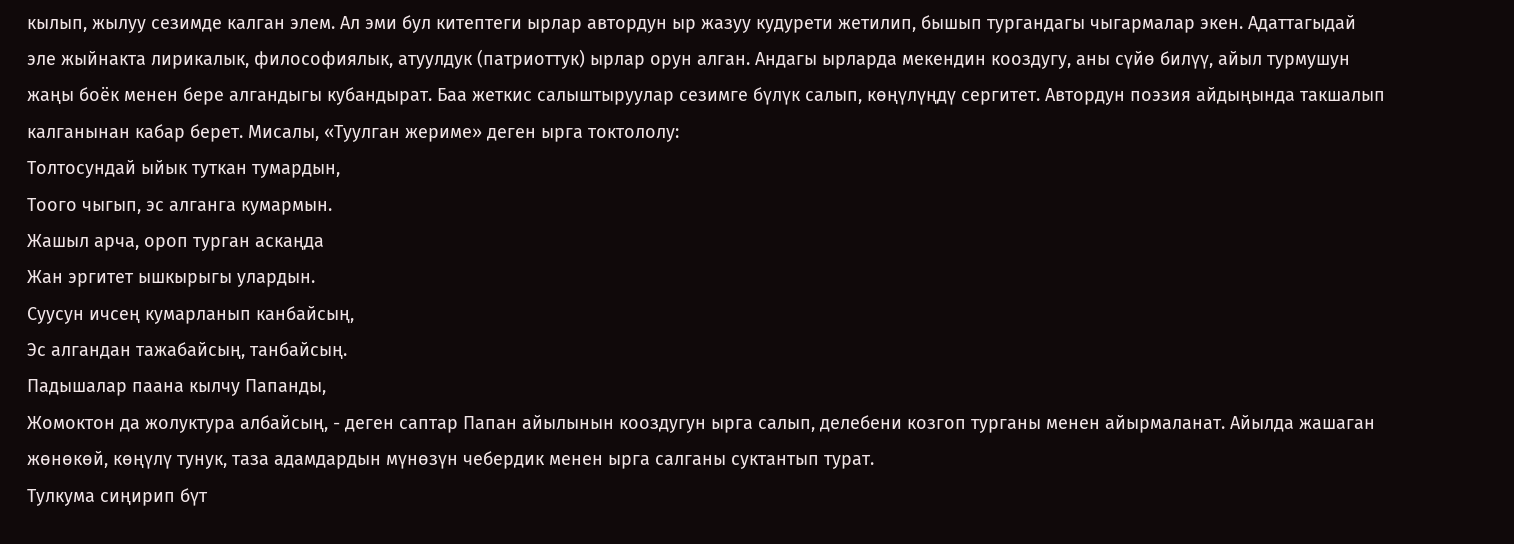кылып, жылуу сезимде калган элем. Ал эми бул китептеги ырлар автордун ыр жазуу кудурети жетилип, бышып тургандагы чыгармалар экен. Адаттагыдай эле жыйнакта лирикалык, философиялык, атуулдук (патриоттук) ырлар орун алган. Андагы ырларда мекендин кооздугу, аны сүйө билүү, айыл турмушун жаңы боёк менен бере алгандыгы кубандырат. Баа жеткис салыштыруулар сезимге бүлүк салып, көңүлүңдү сергитет. Автордун поэзия айдыңында такшалып калганынан кабар берет. Мисалы, «Туулган жериме» деген ырга токтололу:
Толтосундай ыйык туткан тумардын,
Тоого чыгып, эс алганга кумармын.
Жашыл арча, ороп турган аскаңда
Жан эргитет ышкырыгы улардын.
Суусун ичсең кумарланып канбайсың,
Эс алгандан тажабайсың, танбайсың.
Падышалар паана кылчу Папанды,
Жомоктон да жолуктура албайсың, - деген саптар Папан айылынын кооздугун ырга салып, делебени козгоп турганы менен айырмаланат. Айылда жашаган жөнөкөй, көңүлү тунук, таза адамдардын мүнөзүн чебердик менен ырга салганы суктантып турат.
Тулкума сиңирип бүт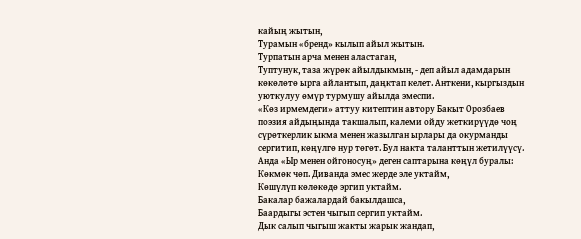кайың жытын,
Турамын «бренд» кылып айыл жытын.
Турпатын арча менен аластаган,
Туптунук, таза жүрөк айылдыкмын, - деп айыл адамдарын көкөлөтө ырга айлантып, даңктап келет. Анткени, кыргыздын уюткулуу өмүр турмушу айылда эмеспи.
«Көз ирмемдеги» аттуу китептин автору Бакыт Орозбаев поэзия айдыңында такшалып, калеми ойду жеткирүүдө чоң сүрөткерлик ыкма менен жазылган ырлары да окурманды сергитип, көңүлгө нур төгөт. Бул накта таланттын жетилүүсү. Анда «Ыр менен ойгоносуң» деген саптарына көңүл буралы:
Көкмөк чөп. Диванда эмес жерде эле уктайм,
Көшүлүп көлөкөдө эргип уктайм.
Бакалар бажалардай бакылдашса,
Баардыгы эстен чыгып сергип уктайм.
Дык салып чыгыш жакты жарык жандап,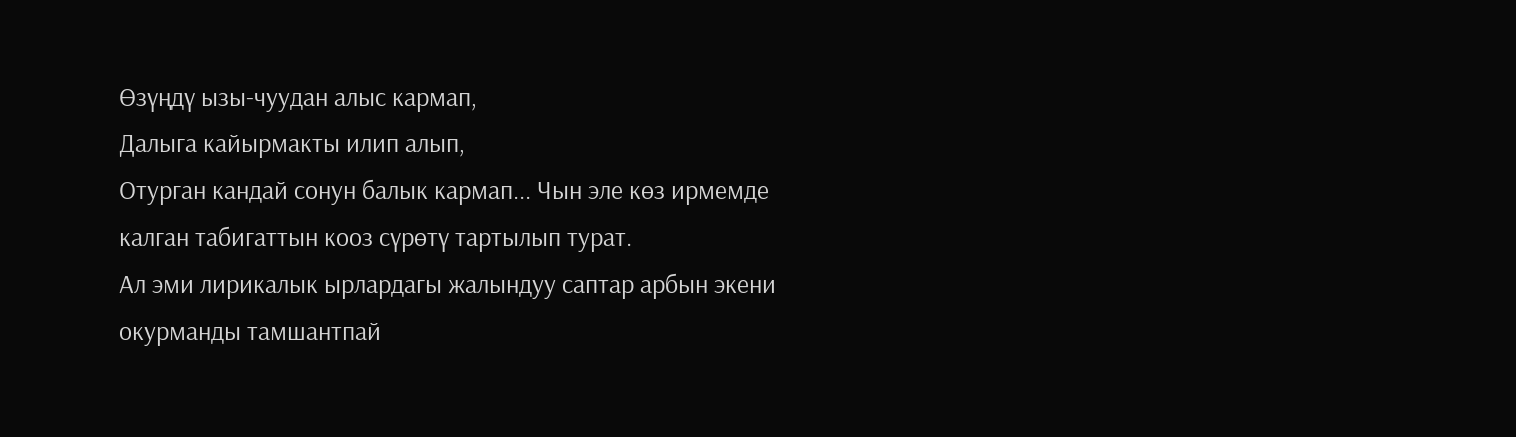Өзүңдү ызы-чуудан алыс кармап,
Далыга кайырмакты илип алып,
Отурган кандай сонун балык кармап... Чын эле көз ирмемде калган табигаттын кооз сүрөтү тартылып турат.
Ал эми лирикалык ырлардагы жалындуу саптар арбын экени окурманды тамшантпай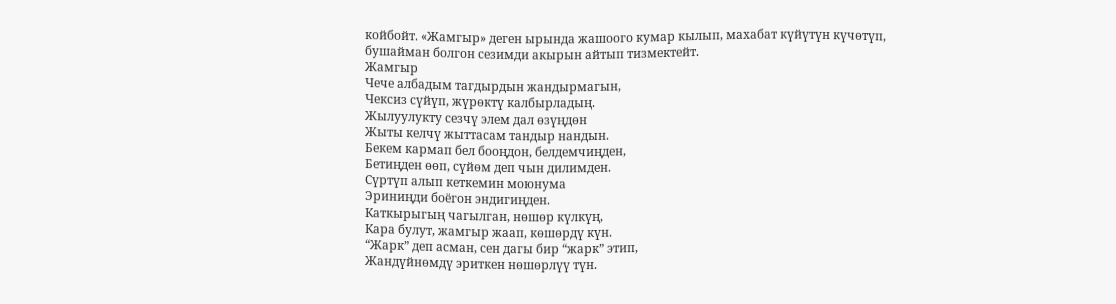койбойт. «Жамгыр» деген ырында жашоого кумар кылып, махабат күйүтүн күчөтүп, бушайман болгон сезимди акырын айтып тизмектейт.
Жамгыр
Чече албадым тагдырдын жандырмагын,
Чексиз сүйүп, жүрөктү калбырладың.
Жылуулукту сезчү элем дал өзүңдөн
Жыты келчү жыттасам тандыр нандын.
Бекем кармап бел бооңдон, белдемчиңден,
Бетиңден өөп, сүйөм деп чын дилимден.
Сүртүп алып кеткемин моюнума
Эриниңди боёгон эндигиңден.
Каткырыгың чагылган, нөшөр күлкүң,
Кара булут, жамгыр жаап, көшөрдү күн.
“Жарк” деп асман, сен дагы бир “жарк” этип,
Жандүйнөмдү эриткен нөшөрлүү түн.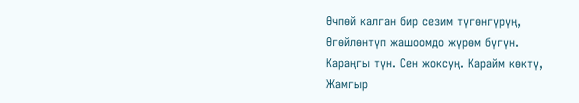Өчпөй калган бир сезим түгөнгүрүң,
Өгөйлөнтүп жашоомдо жүрөм бүгүн.
Караңгы түн. Сен жоксуң. Карайм көктү,
Жамгыр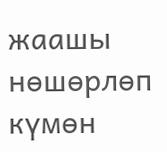жаашы нөшөрлөп күмөн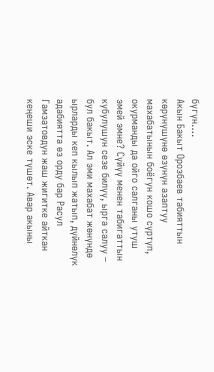бүгүн….
Акын Бакыт Орозбаев табияттын көрүнүшүнө өзүнүн азаптуу махабатынын боёгун кошо сүртүп, окурманды да ойго салганы утуш эмей эмне? Сүйүү менен табигаттын кубулушун сезе билүү, ырга салуу – бул бакыт. Ал эми махабат жөнүндө ырларды кеп кылып жатып, дүйнөлүк адабиятта өз орду бар Расул Гамзатовдун жаш жигитке айткан кеңеши эске түшөт. Авар акыны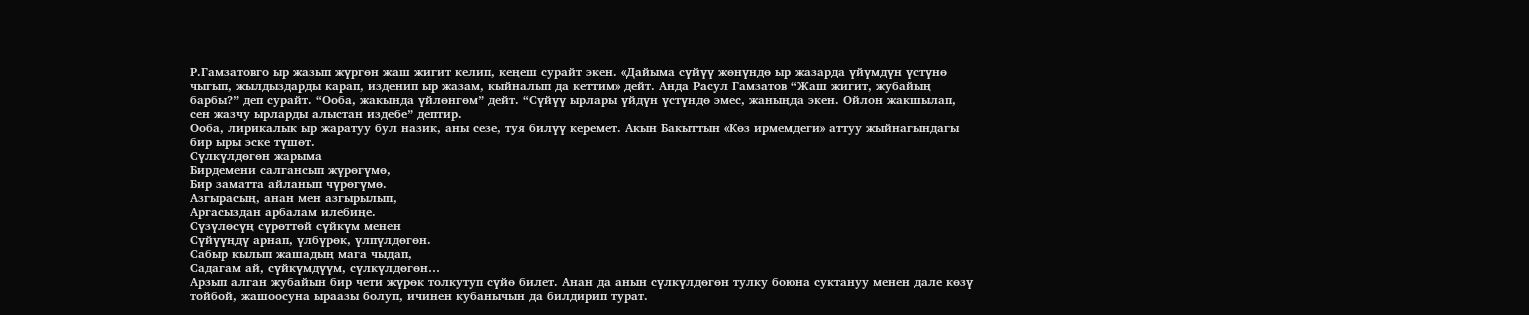Р.Гамзатовго ыр жазып жүргөн жаш жигит келип, кеңеш сурайт экен. «Дайыма сүйүү жөнүндө ыр жазарда үйүмдүн үстүнө чыгып, жылдыздарды карап, изденип ыр жазам, кыйналып да кеттим» дейт. Анда Расул Гамзатов “Жаш жигит, жубайың барбы?” деп сурайт. “Ооба, жакында үйлөнгөм” дейт. “Сүйүү ырлары үйдүн үстүндө эмес, жаныңда экен. Ойлон жакшылап, сен жазчу ырларды алыстан издебе” дептир.
Ооба, лирикалык ыр жаратуу бул назик, аны сезе, туя билүү керемет. Акын Бакыттын «Көз ирмемдеги» аттуу жыйнагындагы бир ыры эске түшөт.
Сүлкүлдөгөн жарыма
Бирдемени салгансып жүрөгүмө,
Бир заматта айланып чүрөгүмө.
Азгырасың, анан мен азгырылып,
Аргасыздан арбалам илебиңе.
Сүзүлөсүң сүрөттөй сүйкүм менен
Сүйүүңдү арнап, үлбүрөк, үлпүлдөгөн.
Сабыр кылып жашадың мага чыдап,
Садагам ай, сүйкүмдүүм, сүлкүлдөгөн…
Арзып алган жубайын бир чети жүрөк толкутуп сүйө билет. Анан да анын сүлкүлдөгөн тулку боюна суктануу менен дале көзү тойбой, жашоосуна ыраазы болуп, ичинен кубанычын да билдирип турат.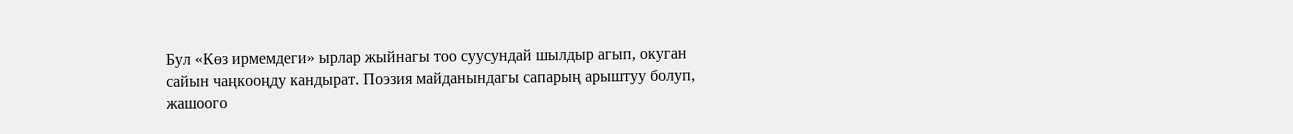Бул «Көз ирмемдеги» ырлар жыйнагы тоо суусундай шылдыр агып, окуган сайын чаңкооңду кандырат. Поэзия майданындагы сапарың арыштуу болуп, жашоого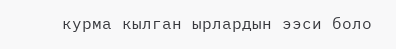курма кылган ырлардын ээси боло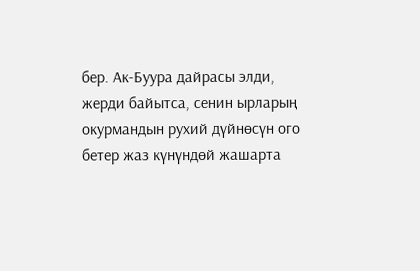бер. Ак-Буура дайрасы элди, жерди байытса, сенин ырларың окурмандын рухий дүйнөсүн ого бетер жаз күнүндөй жашарта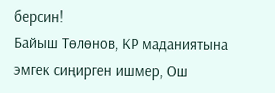берсин!
Байыш Төлөнов, КР маданиятына эмгек сиңирген ишмер, Ош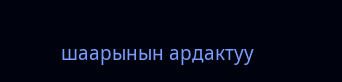шаарынын ардактуу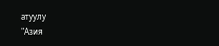атуулу
"Азия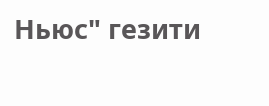Ньюс" гезити